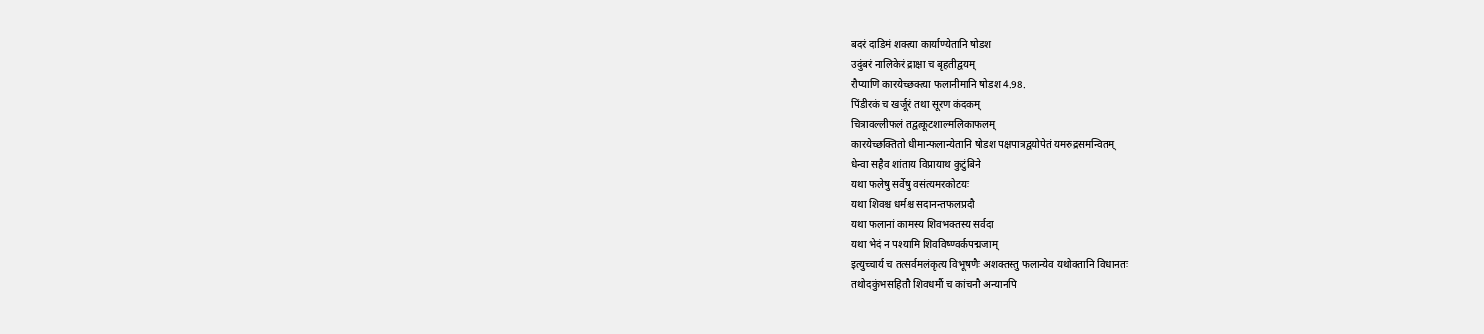बदरं दाडिमं शक्त्या कार्याण्येतानि षोडश
उदुंबरं नालिकेरं द्राक्षा च बृहतीद्वयम्
रौप्याणि कारयेच्छक्त्या फलानीमानि षोडश 4.98.
पिंडीरकं च खर्जूरं तथा सूरण कंदकम्
चित्रावल्लीफलं तद्वत्कूटशाल्मलिकाफलम्
कारयेच्छक्तितो धीमान्फलान्येतानि षोडश पक्षपात्रद्वयोपेतं यमरुद्रसमन्वितम्
धेन्वा सहैव शांताय विप्रायाथ कुटुंबिने
यथा फलेषु सर्वेषु वसंत्यमरकोटयः
यथा शिवश्च धर्मश्च सदानन्तफलप्रदौ
यथा फलानां कामस्य शिवभक्तस्य सर्वदा
यथा भेदं न पश्यामि शिवविष्ण्वर्कपद्मजाम्
इत्युच्चार्य च तत्सर्वमलंकृत्य विभूषणैः अशक्तस्तु फलान्येव यथोक्तानि विधानतः
तथोदकुंभसहितौ शिवधर्मौ च कांचनौ अन्यानपि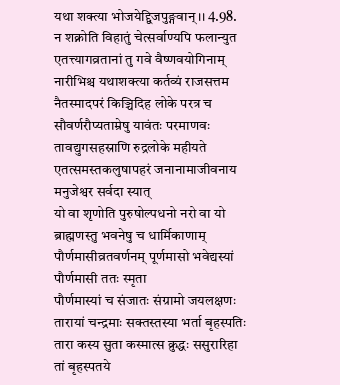यथा शक्त्या भोजयेद्द्विजपुङ्गवान् ।। 4.98.
न शक्नोति विहातुं चेत्सर्वाण्यपि फलान्युत
एतत्त्यागव्रतानां तु गवे वैष्णवयोगिनाम् नारीभिश्च यथाशक्त्या कर्तव्यं राजसत्तम
नैतस्मादपरं किञ्चिदिह लोके परत्र च
सौवर्णरौप्यताम्रेषु यावंतः परमाणवः तावद्युगसहस्राणि रुद्रलोके महीयते
एतत्समस्तकलुषापहरं जनानामाजीवनाय मनुजेश्वर सर्वदा स्यात्
यो वा शृणोति पुरुषोल्पधनो नरो वा यो ब्राह्मणस्तु भवनेषु च धार्मिकाणाम्
पौर्णमासीव्रतवर्णनम् पूर्णमासो भवेद्यस्यां पौर्णमासी ततः स्मृता
पौर्णमास्यां च संजातः संग्रामो जयलक्षणः
तारायां चन्द्रमाः सक्तस्तस्या भर्ता बृहस्पतिः
तारा कस्य सुता कस्मात्स क्रुद्धः ससुरारिहा
तां बृहस्पतये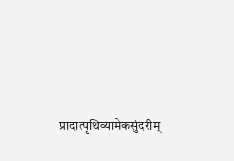प्रादात्पृथिव्यामेकसुंदरीम्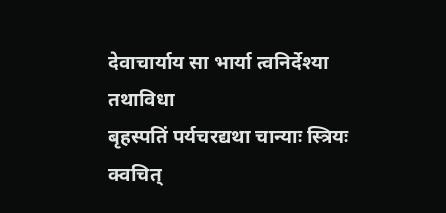देवाचार्याय सा भार्या त्वनिर्देश्या तथाविधा
बृहस्पतिं पर्यचरद्यथा चान्याः स्त्रियः क्वचित्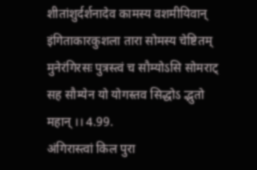शीतांशुर्दर्शनादेव कामस्य वशमीयिवान्
इंगिताकारकुशला तारा सोमस्य चेष्टितम्
मुनेरंगिरसः पुत्रस्त्वं च सौम्योऽसि सोमराट् सह सौम्येन यो योगस्तव सिद्धोऽ द्भुतो महान् ।। 4.99.
अंगिरास्त्वां किल पुरा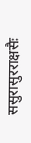ससुरासुरराक्षसैः